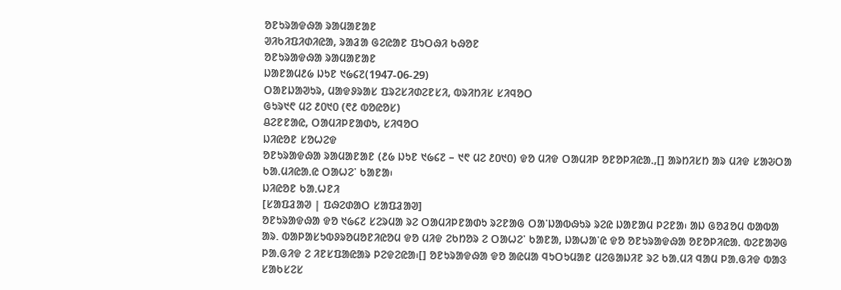ᱚᱱᱩᱨᱟᱫᱷᱟ ᱨᱟᱢᱟᱱᱟᱱ
ᱣᱤᱠᱤᱯᱤᱰᱤᱭᱟ, ᱨᱟᱲᱟ ᱜᱮᱭᱟᱱ ᱯᱩᱛᱷᱤ ᱠᱷᱚᱱ
ᱚᱱᱩᱨᱟᱫᱷᱟ ᱨᱟᱢᱟᱱᱟᱱ
ᱡᱟᱱᱟᱢ᱒᱙ ᱡᱩᱱ ᱑᱙᱔᱗(1947-06-29)
ᱛᱟᱱᱡᱟᱣᱩᱨ, ᱢᱟᱫᱽᱨᱟᱥ ᱯᱨᱮᱥᱤᱰᱮᱱᱥᱤ, ᱵᱨᱤᱴᱤᱥ ᱥᱤᱧᱚᱛ
ᱜᱩᱨ᱑᱖ ᱢᱮ ᱒᱐᱑᱐ (᱖᱒ ᱵᱚᱭᱚᱥ)
ᱪᱮᱱᱱᱟᱭ, ᱛᱟᱢᱤᱞᱱᱟᱰᱩ, ᱥᱤᱧᱚᱛ
ᱡᱤᱭᱚᱱ ᱥᱚᱦᱮᱫ
ᱚᱱᱩᱨᱟᱫᱷᱟ ᱨᱟᱢᱟᱱᱟᱱ (᱒᱙ ᱡᱩᱱ ᱑᱙᱔᱗ – ᱑᱖ ᱢᱮ ᱒᱐᱑᱐) ᱫᱚ ᱢᱤᱫ ᱛᱟᱢᱤᱞ ᱚᱱᱚᱞᱤᱭᱟᱹ,[] ᱟᱨᱴᱤᱥᱴ ᱟᱨ ᱢᱤᱫ ᱥᱟᱶᱛᱟ ᱠᱟᱹᱢᱤᱭᱟᱹᱭ ᱛᱟᱦᱮᱸ ᱠᱟᱱᱟ᱾
ᱡᱤᱭᱚᱱ ᱠᱟᱹᱦᱱᱤ
[ᱥᱟᱯᱲᱟᱣ | ᱯᱷᱮᱰᱟᱛ ᱥᱟᱯᱲᱟᱣ]
ᱚᱱᱩᱨᱟᱫᱷᱟ ᱫᱚ ᱑᱙᱔᱗ ᱥᱮᱨᱢᱟ ᱨᱮ ᱛᱟᱢᱤᱞᱱᱟᱰᱩ ᱨᱮᱱᱟᱜ ᱛᱟᱸᱡᱟᱵᱷᱩᱨ ᱨᱮᱭ ᱡᱟᱱᱟᱢ ᱞᱮᱱᱟ᱾ ᱟᱡ ᱜᱚᱲᱚᱢ ᱵᱟᱵᱟ ᱟᱨ. ᱵᱟᱞᱟᱥᱩᱵᱽᱨᱚᱢᱚᱱᱤᱭᱚᱢ ᱫᱚ ᱢᱤᱫ ᱮᱠᱴᱚᱨ ᱮ ᱛᱟᱦᱮᱸ ᱠᱟᱱᱟ, ᱡᱟᱦᱟᱸᱭ ᱫᱚ ᱚᱱᱩᱨᱟᱫᱷᱟ ᱚᱱᱚᱞᱤᱭᱟᱹ ᱵᱮᱱᱟᱣᱜ ᱞᱟᱹᱜᱤᱫ ᱮ ᱤᱱᱥᱯᱟᱭᱟᱨ ᱞᱮᱫᱮᱭᱟ᱾[] ᱚᱱᱩᱨᱟᱫᱷᱟ ᱫᱚ ᱟᱭᱢᱟ ᱧᱩᱛᱩᱢᱟᱱ ᱢᱮᱜᱟᱡᱤᱱ ᱨᱮ ᱠᱟᱹᱢᱤ ᱧᱟᱢ ᱞᱟᱹᱜᱤᱫ ᱵᱟᱝ ᱥᱟᱠᱥᱮᱥ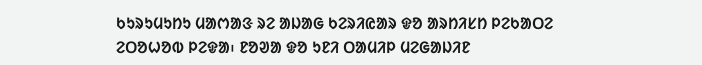ᱠᱩᱨᱩᱢᱩᱴᱩ ᱢᱟᱬᱟᱝ ᱨᱮ ᱟᱡᱟᱜ ᱠᱮᱨᱤᱭᱟᱨ ᱫᱚ ᱟᱨᱴᱤᱥᱴ ᱞᱮᱠᱟᱛᱮ ᱮᱛᱚᱦᱚᱵ ᱞᱮᱫᱟ᱾ ᱱᱚᱣᱟ ᱫᱚ ᱩᱱᱤ ᱛᱟᱢᱤᱞ ᱢᱮᱜᱟᱡᱤᱱ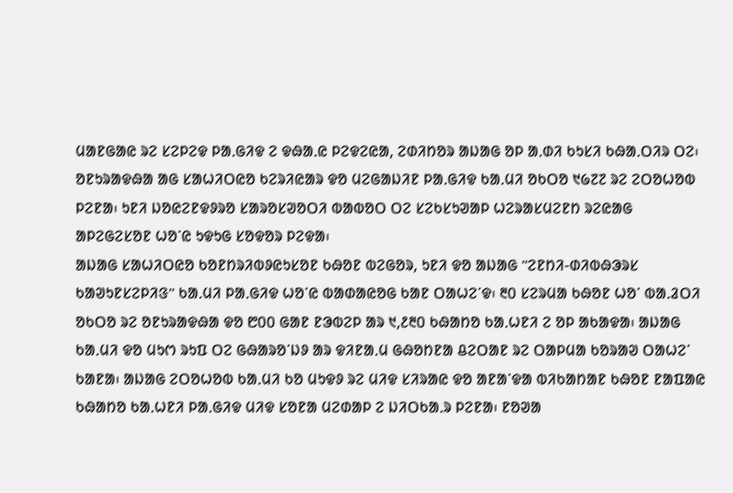ᱢᱟᱱᱜᱟᱭ ᱨᱮ ᱥᱮᱞᱮᱫ ᱞᱟᱹᱜᱤᱫ ᱮ ᱫᱷᱟᱹᱭ ᱞᱮᱫᱮᱭᱟ, ᱮᱰᱤᱴᱚᱨ ᱟᱡᱟᱜ ᱚᱞ ᱟᱹᱰᱤ ᱠᱩᱥᱤ ᱠᱷᱟᱹᱛᱤᱨ ᱛᱮ᱾ ᱚᱱᱩᱨᱟᱫᱷᱟ ᱟᱜ ᱥᱟᱦᱤᱛᱭᱚ ᱠᱮᱨᱤᱭᱟᱨ ᱫᱚ ᱢᱮᱜᱟᱡᱤᱱ ᱞᱟᱹᱜᱤᱫ ᱠᱟᱹᱢᱤ ᱚᱠᱛᱚ ᱑᱙᱗᱗ ᱨᱮ ᱮᱛᱚᱦᱚᱵ ᱞᱮᱱᱟ᱾ ᱩᱱᱤ ᱡᱚᱭᱮᱱᱫᱽᱨᱚ ᱥᱟᱨᱚᱥᱣᱚᱛᱤ ᱵᱟᱵᱚᱛ ᱛᱮ ᱥᱮᱠᱥᱩᱣᱟᱞ ᱦᱮᱨᱟᱥᱢᱮᱱᱴ ᱨᱮᱭᱟᱜ ᱟᱞᱮᱜᱮᱥᱚᱱ ᱦᱚᱸᱭ ᱩᱫᱩᱜ ᱥᱚᱫᱚᱨ ᱞᱮᱫᱟ᱾
ᱟᱡᱟᱜ ᱥᱟᱦᱤᱛᱭᱚ ᱠᱚᱱᱴᱨᱤᱵᱽᱭᱩᱥᱚᱱ ᱠᱷᱚᱱ ᱵᱮᱜᱚᱨ, ᱩᱱᱤ ᱫᱚ ᱟᱡᱟᱜ "ᱮᱱᱴᱤ-ᱰᱤᱵᱷᱳᱨᱥ ᱠᱟᱣᱩᱱᱥᱮᱞᱤᱝ" ᱠᱟᱹᱢᱤ ᱞᱟᱹᱜᱤᱫ ᱦᱚᱸᱭ ᱵᱟᱰᱟᱭᱚᱜ ᱠᱟᱱ ᱛᱟᱦᱮᱸᱫ᱾ ᱓᱐ ᱥᱮᱨᱢᱟ ᱠᱷᱚᱱ ᱦᱚᱸ ᱵᱟᱹᱲᱛᱤ ᱚᱠᱛᱚ ᱨᱮ ᱚᱱᱩᱨᱟᱫᱷᱟ ᱫᱚ ᱘᱐᱐ ᱜᱟᱱ ᱱᱳᱵᱮᱞ ᱟᱨ ᱑,᱒᱓᱐ ᱠᱷᱟᱴᱚ ᱠᱟᱹᱦᱱᱤ ᱮ ᱚᱞ ᱟᱠᱟᱫᱟ᱾ ᱟᱡᱟᱜ ᱠᱟᱹᱢᱤ ᱫᱚ ᱢᱩᱬ ᱨᱩᱯ ᱛᱮ ᱜᱷᱟᱨᱚᱸᱡᱽ ᱟᱨ ᱫᱤᱱᱟᱹᱢ ᱜᱷᱚᱴᱱᱟ ᱪᱮᱛᱟᱱ ᱨᱮ ᱛᱟᱞᱢᱟ ᱠᱚᱨᱟᱣ ᱛᱟᱦᱮᱸ ᱠᱟᱱᱟ᱾ ᱟᱡᱟᱜ ᱮᱛᱚᱦᱚᱵ ᱠᱟᱹᱢᱤ ᱠᱚ ᱢᱩᱫᱽ ᱨᱮ ᱢᱤᱫ ᱥᱤᱨᱟᱭ ᱫᱚ ᱟᱱᱟᱸᱫᱟ ᱵᱤᱠᱟᱴᱟᱱ ᱠᱷᱚᱱ ᱱᱟᱯᱟᱭ ᱠᱷᱟᱴᱚ ᱠᱟᱹᱦᱱᱤ ᱞᱟᱹᱜᱤᱫ ᱢᱤᱫ ᱥᱚᱱᱟ ᱢᱮᱰᱟᱞ ᱮ ᱡᱤᱛᱠᱟᱹᱨ ᱞᱮᱱᱟ᱾ ᱱᱚᱣᱟ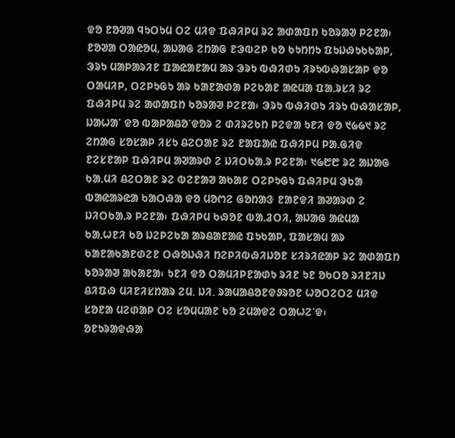ᱫᱚ ᱱᱚᱣᱟ ᱧᱩᱛᱩᱢ ᱛᱮ ᱢᱤᱫ ᱯᱷᱤᱞᱢ ᱨᱮ ᱟᱰᱟᱯᱴ ᱠᱚᱨᱟᱣ ᱞᱮᱱᱟ᱾ ᱱᱚᱣᱟ ᱛᱟᱭᱚᱢ, ᱟᱡᱟᱜ ᱮᱴᱟᱜ ᱱᱳᱵᱮᱞ ᱠᱚ ᱠᱩᱴᱴᱩ ᱯᱩᱡᱷᱩᱠᱠᱟᱞ, ᱳᱨᱩ ᱢᱟᱞᱟᱨᱤᱱ ᱯᱟᱭᱟᱱᱟᱢ ᱟᱨ ᱳᱨᱩ ᱵᱷᱤᱰᱩ ᱤᱨᱩᱵᱷᱟᱥᱟᱞ ᱫᱚ ᱛᱟᱢᱤᱞ, ᱛᱮᱞᱩᱜᱩ ᱟᱨ ᱠᱟᱱᱟᱰᱟ ᱞᱮᱠᱟᱱ ᱟᱭᱢᱟ ᱯᱟᱹᱨᱥᱤ ᱨᱮ ᱯᱷᱤᱞᱢ ᱨᱮ ᱟᱰᱟᱯᱴ ᱠᱚᱨᱟᱣ ᱞᱮᱱᱟ᱾ ᱳᱨᱩ ᱵᱷᱤᱰᱩ ᱤᱨᱩ ᱵᱷᱟᱥᱟᱞ, ᱡᱟᱦᱟᱸ ᱫᱚ ᱵᱟᱞᱟᱪᱚᱸᱫᱚᱨ ᱮ ᱰᱤᱨᱮᱠᱴ ᱞᱮᱫᱟ ᱩᱱᱤ ᱫᱚ ᱑᱙᱙᱑ ᱨᱮ ᱮᱴᱟᱜ ᱥᱚᱥᱟᱞ ᱤᱥᱩ ᱪᱮᱛᱟᱱ ᱨᱮ ᱱᱟᱯᱟᱭ ᱯᱷᱤᱞᱢ ᱞᱟᱹᱜᱤᱫ ᱱᱮᱥᱱᱟᱞ ᱯᱷᱤᱞᱢ ᱟᱣᱟᱨᱰ ᱮ ᱡᱤᱛᱠᱟᱹᱨ ᱞᱮᱱᱟ᱾ ᱑᱙᱘᱘ ᱨᱮ ᱟᱡᱟᱜ ᱠᱟᱹᱢᱤ ᱪᱮᱛᱟᱱ ᱨᱮ ᱵᱮᱱᱟᱣ ᱟᱠᱟᱱ ᱛᱮᱞᱩᱜᱩ ᱯᱷᱤᱞᱢ ᱳᱠᱟ ᱵᱟᱭᱟᱨᱭᱟ ᱠᱟᱛᱷᱟ ᱫᱚ ᱢᱚᱬᱮ ᱜᱚᱴᱟᱝ ᱱᱟᱱᱫᱤ ᱟᱣᱟᱨᱰ ᱮ ᱡᱤᱛᱠᱟᱹᱨ ᱞᱮᱱᱟ᱾ ᱯᱷᱤᱞᱢ ᱠᱷᱚᱱ ᱵᱟᱹᱲᱛᱤ, ᱟᱡᱟᱜ ᱟᱭᱢᱟ ᱠᱟᱹᱦᱱᱤ ᱠᱚ ᱡᱮᱞᱮᱠᱟ ᱟᱨᱪᱟᱱᱟᱭ ᱯᱩᱠᱟᱞ, ᱯᱟᱥᱟᱢ ᱟᱨ ᱠᱟᱱᱟᱠᱟᱱᱰᱮᱱ ᱛᱷᱚᱡᱷᱤ ᱴᱮᱞᱤᱵᱷᱤᱡᱚᱱ ᱥᱤᱨᱤᱭᱟᱞ ᱨᱮ ᱟᱰᱟᱯᱴ ᱠᱚᱨᱟᱣ ᱟᱠᱟᱱᱟ᱾ ᱩᱱᱤ ᱫᱚ ᱛᱟᱢᱤᱞᱱᱟᱰᱩ ᱨᱤᱱ ᱩᱱ ᱚᱠᱛᱚ ᱨᱤᱱᱤᱡ ᱪᱤᱯᱷ ᱢᱤᱱᱤᱥᱴᱟᱨ ᱮᱢ. ᱡᱤ. ᱨᱟᱢᱟᱪᱚᱱᱫᱽᱨᱚᱱ ᱦᱚᱛᱮᱛᱮ ᱢᱤᱫ ᱥᱚᱱᱟ ᱢᱮᱰᱟᱞ ᱛᱮ ᱥᱚᱢᱢᱟᱱ ᱠᱚ ᱮᱢᱟᱫᱮ ᱛᱟᱦᱮᱸᱫ᱾
ᱚᱱᱩᱨᱟᱫᱷᱟ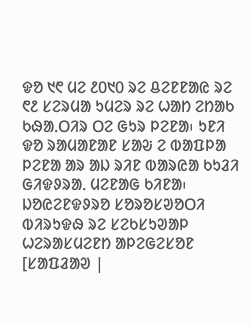ᱫᱚ ᱑᱖ ᱢᱮ ᱒᱐᱑᱐ ᱨᱮ ᱪᱮᱱᱱᱟᱭ ᱨᱮ ᱖᱒ ᱥᱮᱨᱢᱟ ᱩᱢᱮᱨ ᱨᱮ ᱦᱟᱴ ᱮᱴᱟᱠ ᱠᱷᱟᱹᱛᱤᱨ ᱛᱮ ᱜᱩᱨ ᱞᱮᱱᱟ᱾ ᱩᱱᱤ ᱫᱚ ᱨᱟᱢᱟᱱᱟᱱ ᱥᱟᱶ ᱮ ᱵᱟᱯᱞᱟ ᱞᱮᱱᱟ ᱟᱨ ᱟᱡ ᱨᱤᱱ ᱵᱟᱨᱭᱟ ᱠᱩᱲᱤ ᱜᱤᱫᱽᱨᱟᱹ ᱢᱮᱱᱟᱜ ᱠᱤᱱᱟ᱾
ᱡᱚᱭᱮᱱᱫᱽᱨᱚ ᱥᱚᱨᱚᱥᱣᱚᱛᱤ ᱵᱤᱨᱩᱫᱷ ᱨᱮ ᱥᱮᱠᱥᱩᱣᱟᱞ ᱦᱮᱨᱟᱥᱢᱮᱱᱴ ᱟᱞᱮᱜᱮᱥᱚᱱ
[ᱥᱟᱯᱲᱟᱣ |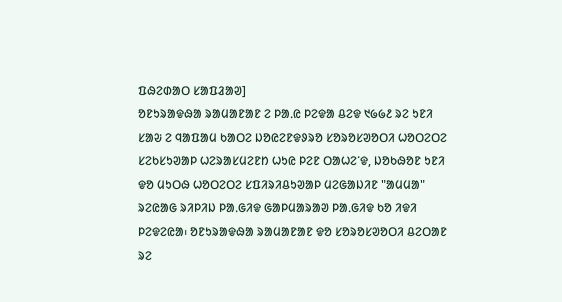ᱯᱷᱮᱰᱟᱛ ᱥᱟᱯᱲᱟᱣ]
ᱚᱱᱩᱨᱟᱫᱷᱟ ᱨᱟᱢᱟᱱᱟᱱ ᱮ ᱞᱟᱹᱭ ᱞᱮᱫᱟ ᱪᱮᱫ ᱑᱙᱙᱒ ᱨᱮ ᱩᱱᱤ ᱥᱟᱶ ᱮ ᱧᱟᱯᱟᱢ ᱠᱟᱛᱮ ᱡᱚᱭᱮᱱᱫᱽᱨᱚ ᱥᱚᱨᱚᱥᱣᱚᱛᱤ ᱦᱚᱛᱮᱛᱮ ᱥᱮᱠᱥᱩᱣᱟᱞ ᱦᱮᱨᱟᱥᱢᱮᱱᱴ ᱦᱩᱭ ᱞᱮᱱ ᱛᱟᱦᱮᱸᱫ, ᱡᱚᱠᱷᱚᱱ ᱩᱱᱤ ᱫᱚ ᱢᱩᱛᱷ ᱦᱚᱛᱮᱛᱮ ᱥᱯᱤᱨᱤᱪᱩᱣᱟᱞ ᱢᱮᱜᱟᱡᱤᱱ "ᱟᱢᱢᱟ" ᱨᱮᱭᱟᱜ ᱨᱤᱞᱤᱡ ᱞᱟᱹᱜᱤᱫ ᱜᱟᱞᱢᱟᱨᱟᱣ ᱞᱟᱹᱜᱤᱫ ᱠᱚ ᱤᱫᱤ ᱞᱮᱫᱮᱭᱟ᱾ ᱚᱱᱩᱨᱟᱫᱷᱟ ᱨᱟᱢᱟᱱᱟᱱ ᱫᱚ ᱥᱚᱨᱚᱥᱣᱚᱛᱤ ᱪᱮᱛᱟᱱ ᱨᱮ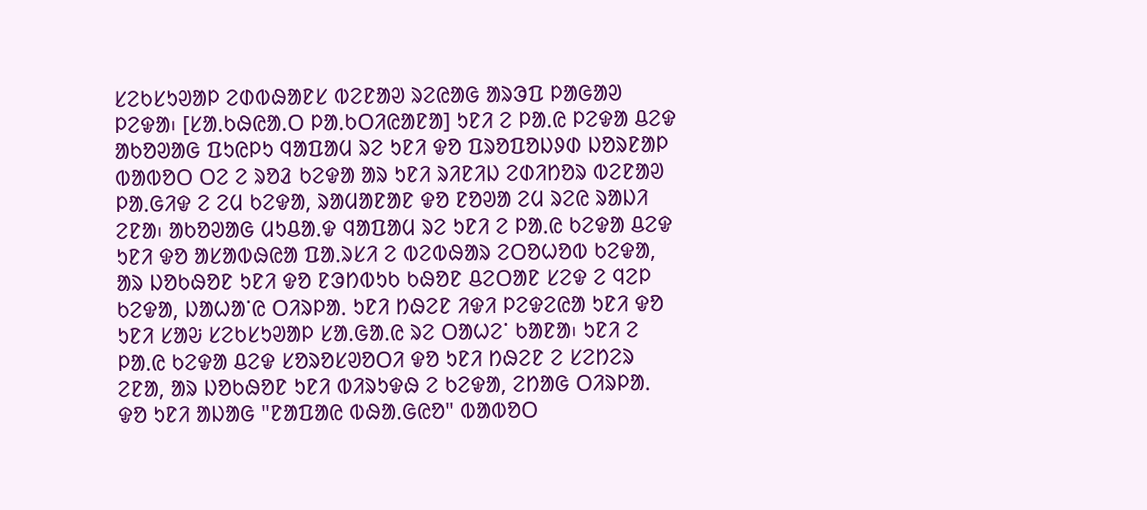ᱥᱮᱠᱥᱩᱣᱟᱞ ᱮᱰᱵᱷᱟᱱᱥ ᱵᱮᱱᱟᱣ ᱨᱮᱭᱟᱜ ᱟᱨᱳᱯ ᱞᱟᱜᱟᱣ ᱞᱮᱫᱟ᱾ [ᱥᱟᱹᱠᱷᱭᱟᱹᱛ ᱞᱟᱹᱠᱛᱤᱭᱟᱱᱟ] ᱩᱱᱤ ᱮ ᱞᱟᱹᱭ ᱞᱮᱫᱟ ᱪᱮᱫ ᱟᱠᱚᱣᱟᱜ ᱯᱩᱭᱞᱩ ᱧᱟᱯᱟᱢ ᱨᱮ ᱩᱱᱤ ᱫᱚ ᱯᱨᱚᱯᱚᱡᱽᱰ ᱡᱚᱨᱱᱟᱞ ᱵᱟᱵᱚᱛ ᱛᱮ ᱮ ᱨᱚᱲ ᱠᱮᱫᱟ ᱟᱨ ᱩᱱᱤ ᱨᱤᱱᱤᱡ ᱮᱰᱤᱴᱚᱨ ᱵᱮᱱᱟᱣ ᱞᱟᱹᱜᱤᱫ ᱮ ᱮᱢ ᱠᱮᱫᱟ, ᱨᱟᱢᱟᱱᱟᱱ ᱫᱚ ᱱᱚᱣᱟ ᱮᱢ ᱨᱮᱭ ᱨᱟᱡᱤ ᱮᱱᱟ᱾ ᱟᱠᱚᱣᱟᱜ ᱢᱩᱪᱟᱹᱫ ᱧᱟᱯᱟᱢ ᱨᱮ ᱩᱱᱤ ᱮ ᱞᱟᱹᱭ ᱠᱮᱫᱟ ᱪᱮᱫ ᱩᱱᱤ ᱫᱚ ᱟᱥᱟᱵᱷᱭᱟ ᱯᱟᱹᱨᱥᱤ ᱮ ᱵᱮᱵᱷᱟᱨ ᱮᱛᱚᱦᱚᱵ ᱠᱮᱫᱟ, ᱟᱨ ᱡᱚᱠᱷᱚᱱ ᱩᱱᱤ ᱫᱚ ᱱᱳᱴᱵᱩᱠ ᱠᱷᱚᱱ ᱪᱮᱛᱟᱱ ᱥᱮᱫ ᱮ ᱧᱮᱞ ᱠᱮᱫᱟ, ᱡᱟᱦᱟᱸᱭ ᱛᱤᱨᱞᱟᱹ ᱩᱱᱤ ᱴᱷᱮᱱ ᱤᱫᱤ ᱞᱮᱫᱮᱭᱟ ᱩᱱᱤ ᱫᱚ ᱩᱱᱤ ᱥᱟᱶ ᱥᱮᱠᱥᱩᱣᱟᱞ ᱥᱟᱹᱜᱟᱹᱭ ᱨᱮ ᱛᱟᱦᱮᱸ ᱠᱟᱱᱟ᱾ ᱩᱱᱤ ᱮ ᱞᱟᱹᱭ ᱠᱮᱫᱟ ᱪᱮᱫ ᱥᱚᱨᱚᱥᱣᱚᱛᱤ ᱫᱚ ᱩᱱᱤ ᱴᱷᱮᱱ ᱮ ᱥᱮᱴᱮᱨ ᱮᱱᱟ, ᱟᱨ ᱡᱚᱠᱷᱚᱱ ᱩᱱᱤ ᱵᱤᱨᱩᱫᱷ ᱮ ᱠᱮᱫᱟ, ᱮᱴᱟᱜ ᱛᱤᱨᱞᱟᱹ ᱫᱚ ᱩᱱᱤ ᱟᱡᱟᱜ "ᱱᱟᱯᱟᱭ ᱵᱷᱟᱹᱜᱭᱚ" ᱵᱟᱵᱚᱛ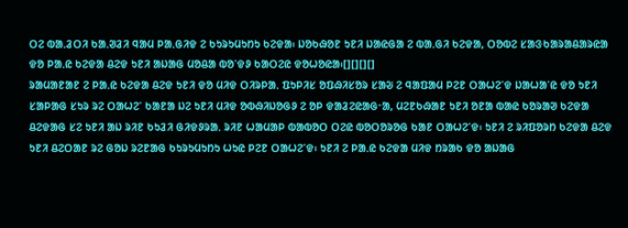ᱛᱮ ᱵᱟᱹᱲᱛᱤ ᱠᱟᱹᱣᱲᱤ ᱧᱟᱢ ᱞᱟᱹᱜᱤᱫ ᱮ ᱠᱩᱨᱩᱢᱩᱴᱩ ᱠᱮᱫᱟ᱾ ᱡᱚᱠᱷᱚᱱ ᱩᱱᱤ ᱡᱟᱭᱜᱟ ᱮ ᱵᱟᱹᱜᱤ ᱠᱮᱫᱟ, ᱛᱚᱵᱮ ᱥᱟᱝᱠᱟᱨᱟᱪᱟᱨᱭᱟ ᱫᱚ ᱞᱟᱹᱭ ᱠᱮᱫᱟ ᱪᱮᱫ ᱩᱱᱤ ᱟᱡᱟᱜ ᱢᱚᱪᱟ ᱵᱚᱸᱫᱽ ᱠᱟᱛᱮᱭ ᱫᱚᱦᱚᱭᱟ᱾[][][][]
ᱨᱟᱢᱟᱱᱟᱱ ᱮ ᱞᱟᱹᱭ ᱠᱮᱫᱟ ᱪᱮᱫ ᱩᱱᱤ ᱫᱚ ᱢᱤᱫ ᱛᱤᱨᱞᱟᱹ ᱯᱩᱞᱤᱥ ᱚᱯᱷᱤᱥᱚᱨ ᱥᱟᱶ ᱮ ᱧᱟᱯᱟᱢ ᱞᱮᱱ ᱛᱟᱦᱮᱸᱫ ᱡᱟᱦᱟᱸᱭ ᱫᱚ ᱩᱱᱤ ᱥᱟᱞᱟᱜ ᱥᱩᱨ ᱨᱮ ᱛᱟᱦᱮᱸ ᱠᱟᱱᱟ ᱡᱮ ᱩᱱᱤ ᱢᱤᱫ ᱚᱵᱷᱤᱡᱚᱜᱽ ᱮ ᱚᱞ ᱫᱟᱲᱮᱭᱟᱜᱼᱟ, ᱢᱮᱱᱠᱷᱟᱱ ᱩᱱᱤ ᱚᱱᱟ ᱵᱟᱭ ᱠᱚᱨᱟᱣ ᱠᱮᱫᱟ ᱪᱮᱫᱟᱜ ᱥᱮ ᱩᱱᱤ ᱟᱡ ᱨᱤᱱ ᱠᱩᱲᱤ ᱜᱤᱫᱽᱨᱟᱹ ᱨᱤᱱ ᱦᱟᱢᱟᱞ ᱵᱟᱵᱚᱛ ᱛᱮᱭ ᱵᱚᱛᱚᱨᱚᱜ ᱠᱟᱱ ᱛᱟᱦᱮᱸᱫ᱾ ᱩᱱᱤ ᱮ ᱨᱤᱯᱚᱨᱴ ᱠᱮᱫᱟ ᱪᱮᱫ ᱩᱱᱤ ᱪᱮᱛᱟᱱ ᱨᱮ ᱜᱚᱡ ᱨᱮᱱᱟᱜ ᱠᱩᱨᱩᱢᱩᱴᱩ ᱦᱩᱭ ᱞᱮᱱ ᱛᱟᱦᱮᱸᱫ᱾ ᱩᱱᱤ ᱮ ᱞᱟᱹᱭ ᱠᱮᱫᱟ ᱢᱤᱫ ᱴᱨᱟᱠ ᱫᱚ ᱟᱡᱟᱜ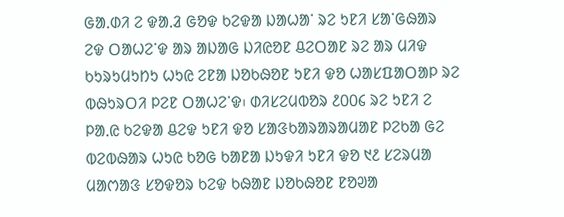ᱜᱟᱹᱰᱤ ᱮ ᱫᱟᱹᱲ ᱜᱚᱫ ᱠᱮᱫᱟ ᱡᱟᱦᱟᱸ ᱨᱮ ᱩᱱᱤ ᱥᱟᱸᱜᱷᱟᱨ ᱮᱫ ᱛᱟᱦᱮᱸᱫ ᱟᱨ ᱟᱡᱟᱜ ᱡᱤᱭᱚᱱ ᱪᱮᱛᱟᱱ ᱨᱮ ᱟᱨ ᱢᱤᱫ ᱠᱩᱨᱩᱢᱩᱴᱩ ᱦᱩᱭ ᱮᱱᱟ ᱡᱚᱠᱷᱚᱱ ᱩᱱᱤ ᱫᱚ ᱦᱟᱥᱯᱟᱛᱟᱞ ᱨᱮ ᱵᱷᱩᱨᱛᱤ ᱞᱮᱱ ᱛᱟᱦᱮᱸᱫ᱾ ᱰᱤᱥᱮᱢᱵᱚᱨ ᱒᱐᱐᱔ ᱨᱮ ᱩᱱᱤ ᱮ ᱞᱟᱹᱭ ᱠᱮᱫᱟ ᱪᱮᱫ ᱩᱱᱤ ᱫᱚ ᱥᱟᱝᱠᱟᱨᱟᱨᱟᱢᱟᱱ ᱞᱮᱠᱟ ᱜᱮ ᱵᱮᱵᱷᱟᱨ ᱦᱩᱭ ᱠᱚᱜ ᱠᱟᱱᱟ ᱡᱩᱫᱤ ᱩᱱᱤ ᱫᱚ ᱑᱒ ᱥᱮᱨᱢᱟ ᱢᱟᱬᱟᱝ ᱥᱚᱫᱚᱨ ᱠᱮᱫ ᱠᱷᱟᱱ ᱡᱚᱠᱷᱚᱱ ᱱᱚᱣᱟ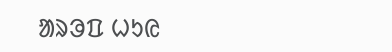ᱟᱨᱳᱯ ᱦᱩᱭ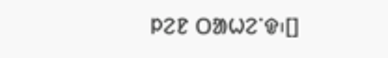ᱞᱮᱱ ᱛᱟᱦᱮᱸᱫ᱾[]